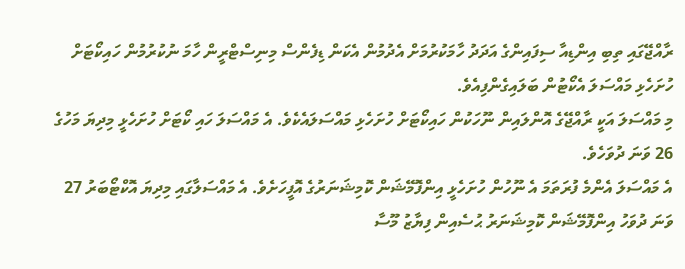ރާއްޖޭގައި ތިބި އިންޑިއާ ސިފައިންގެ އަދަދު ހާމަކުރުމަށް އެދުމުން އެކަން ޑިފެންސް މިނިސްޓްރީން ހާމަ ނުކުރުމުން ހައިކޯޓަށް ހުށަހެޅި މައްސަލަ އެކޯޓުން ބަލައިގެންފިއެވެ.
މި މައްސަލަ އަކީ ރާއްޖޭގެ އޮންލައިން ނޫހަކުން ހައިކޯޓަށް ހުށަހެޅި މައްސަލައެކެވެ. އެ މައްސަލަ ހައި ކޯޓަށް ހުށަހެޅީ މިދިޔަ މަހުގެ 26 ވަނަ ދުވަހެވެ.
އެ މައްސަލަ އެންމެ ފުރަތަމަ އެ ނޫހުން ހުށަހެޅީ އިންފޮމޭޝަން ކޮމިޝަނަރުގެ އޮފީހަށެވެ. އެ މައްސަލާގައި މިދިޔަ އޮކްޓޯބަރު 27 ވަނަ ދުވަހު އިންފޮމޭޝަން ކޮމިޝަނަރު ޙުސެއިން ފިޔާޒު މޫސާ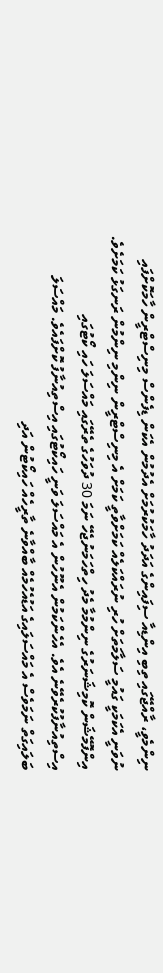ނިންމެވީ، ރާއްޖޭގައި ތިބި އިންޑިއާ ސިފައިންގެ އަދަދު ހާމަކުރުމަށް އެދުމުން އެކަން ޑިފެންސް މިނިސްޓްރީން ހާމަކޮށްފައި ނުވަނީ އެކަމަކީ ގައުމީ ސަލާމަތަށް ހުރި ނުރައްކަލެއް ކަމަށްވާތީ ކަމަށް އެ މިނިސްޓްރީން ނިންމި ނިންމުން ރަނގަޅު ކަމަށެވެ.
އިންފޮމޭޝަން ކޮމިޝަނަރުގެ ނިންމުމާ މެދު ހިތްހަމަނުޖެހޭ ނަމަ 30 ދުވަހުގެ ތެރޭގައި މައްސަލަ ހައި ކޯޓުގައި އިސްތިއުނާފުކުރެވޭނެ އެވެ. އެހެންކަމުން އެނޫހުން އެ މައްސަލަ ވަނީ ހައިކޯޓުގައި އިސްތިއުނާފު ކޮށްފައެވެ. މައްސަލަ ބަލައިގަތް ނަމަވެސް އެ މައްސަލައިގެ އަޑުއެހުމެއް ބާއްވާނެ ތާރީހެއް ހައިކޯޓުން އަދި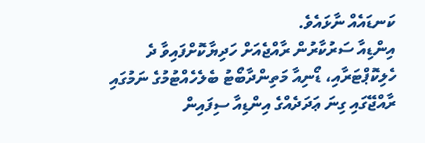ކަނޑައެއް ނާޅައެވެ.
އިންޑިއާ ސަރުކާރުން ރާއްޖެއަށް ހަދިޔާކޮށްފައިވާ ދެ ހެލިކޮޕްޓަރާއި، ޑޯނިއާ މަތިންދާބޯޓު ބެލެހެއްޓުމުގެ ނަމުގައި ރާއްޖޭގައި ގިނަ ޢަދަދެއްގެ އިންޑިއާ ސިފައިން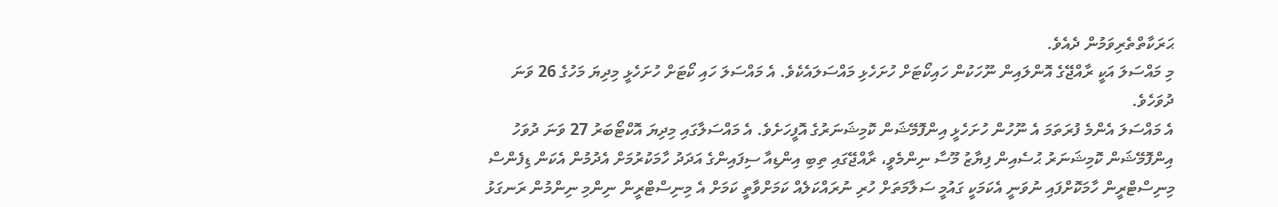ޙަރަކާތްތެރިވަމުން ދެއެވެ.
މި މައްސަލަ އަކީ ރާއްޖޭގެ އޮންލައިން ނޫހަކުން ހައިކޯޓަށް ހުށަހެޅި މައްސަލައެކެވެ. އެ މައްސަލަ ހައި ކޯޓަށް ހުށަހެޅީ މިދިޔަ މަހުގެ 26 ވަނަ ދުވަހެވެ.
އެ މައްސަލަ އެންމެ ފުރަތަމަ އެ ނޫހުން ހުށަހެޅީ އިންފޮމޭޝަން ކޮމިޝަނަރުގެ އޮފީހަށެވެ. އެ މައްސަލާގައި މިދިޔަ އޮކްޓޯބަރު 27 ވަނަ ދުވަހު އިންފޮމޭޝަން ކޮމިޝަނަރު ޙުސެއިން ފިޔާޒު މޫސާ ނިންމެވީ، ރާއްޖޭގައި ތިބި އިންޑިއާ ސިފައިންގެ އަދަދު ހާމަކުރުމަށް އެދުމުން އެކަން ޑިފެންސް މިނިސްޓްރީން ހާމަކޮށްފައި ނުވަނީ އެކަމަކީ ގައުމީ ސަލާމަތަށް ހުރި ނުރައްކަލެއް ކަމަށްވާތީ ކަމަށް އެ މިނިސްޓްރީން ނިންމި ނިންމުން ރަނގަޅު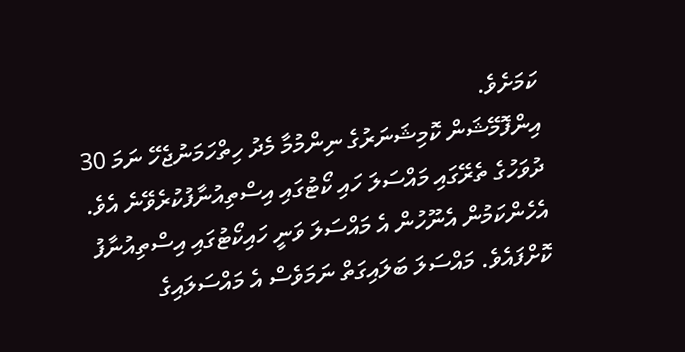ކަމަށެވެ.
އިންފޮމޭޝަން ކޮމިޝަނަރުގެ ނިންމުމާ މެދު ހިތްހަމަނުޖެހޭ ނަމަ 30 ދުވަހުގެ ތެރޭގައި މައްސަލަ ހައި ކޯޓުގައި އިސްތިއުނާފުކުރެވޭނެ އެވެ. އެހެންކަމުން އެނޫހުން އެ މައްސަލަ ވަނީ ހައިކޯޓުގައި އިސްތިއުނާފު ކޮށްފައެވެ. މައްސަލަ ބަލައިގަތް ނަމަވެސް އެ މައްސަލައިގެ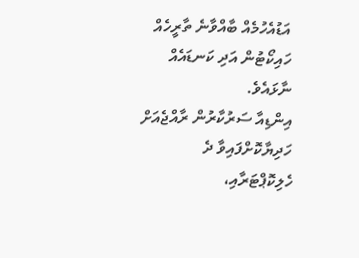އަޑުއެހުމެއް ބާއްވާނެ ތާރީހެއް ހައިކޯޓުން އަދި ކަނޑައެއް ނާޅައެވެ.
އިންޑިއާ ސަރުކާރުން ރާއްޖެއަށް ހަދިޔާކޮށްފައިވާ ދެ ހެލިކޮޕްޓަރާއި،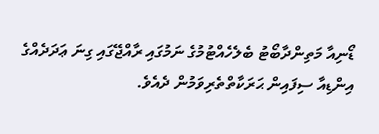ޑޯނިއާ މަތިންދާބޯޓު ބެލެހެއްޓުމުގެ ނަމުގައި ރާއްޖޭގައި ގިނަ ޢަދަދެއްގެ އިންޑިއާ ސިފައިން ޙަރަކާތްތެރިވަމުން ދެއެވެ.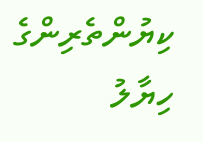ކިޔުންތެރިންގެ ހިޔާލު